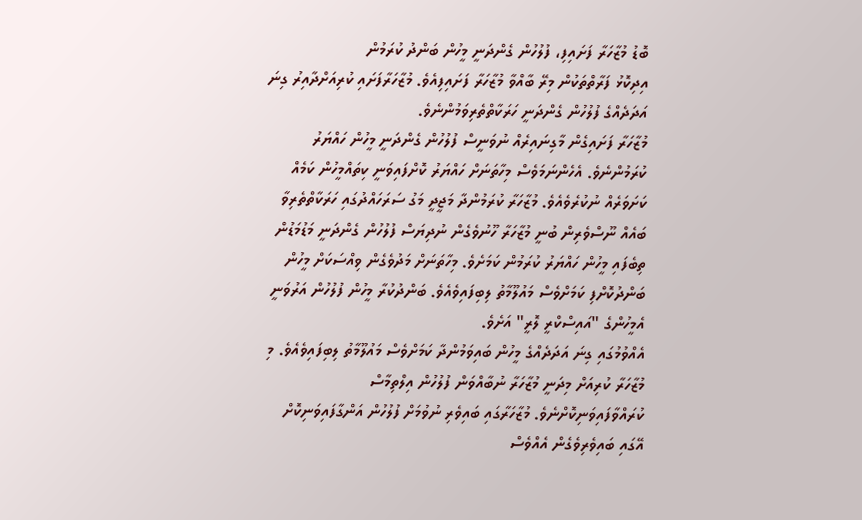ބޮޑު މުޒާހަރާ ފަށައިފި، ފުލުހުން ގެންދަނީ މީހުން ބަންދު ކުރަމުން
އިދިކޮޅު ފަރާތްތަކުން މިރޭ ބާއްވާ މުޒާހަރާ ފަށައިފިއެވެ. މުޒާހަރާފަށައި ކުރިއަށްދާއިރު ގިނަ އަދަދެއްގެ ފުލުހުން ގެންދަނީ ހަރަކާތްތެރިވަމުންނެވެ.
މުޒާހަރާ ފަށައިގެން މާގިނައިރެއް ނުވަނީސް ފުލުހުން ގެންދަނީ މީހުން ހައްޔަރު ކުރަމުންނެވެ. އެހެންނަމަވެސް މިހާތަނަށް ހައްޔަރު ކޮށްފައިވަނީ ކިތައްމީހުން ކަމެއް ކަށަވަރެއް ނުކުރެވެއެވެ. މުޒާހަރާ ކުރަމުންދާ މަޖީދީ މަގު ސަރަހައްދުގައި ހަރަކާތްތެރިވާ ބައެއް ނޫސްވެރިން ބުނީ މުޒާހަރާ ހޫނުވެގެން ނުދިޔަސް ފުލުހުން ގެންދަނީ މަޑުމަޑުން ތިބެފައި މީހުން ހައްޔަރު ކުރަމުން ކަމަށެވެ. މިހާތަނަށް މަދުވެގެން ވިއްސަކަށް މީހުން ބަންދުކޮށްފި ކަމަށްވެސް މައުލޫމާތު ލިބިފައިވެއެވެ. ބަންދުކުރާ މީހުން ފުލުހުން އަރުވަނީ އެމީހުންގެ "އައިސްކްރީ ލޮރީ" އަށެވެ.
އެއްވުމުގައި ގިނަ އަދަދެއްގެ މީހުން ބައިވަމުންދާ ކަމަށްވެސް މައުލޫމާތު ލިބިފައިވެއެވެ. މި މުޒާހަރާ ކުރިއަށް މިދަނީ މުޒާހަރާ ނުބާއްވަން ފުލުހުން އިލްތިމާސް ކުރައްވާފައިވަނިކޮށްނެވެ. މުޒާހަރާގައި ބައިވެރި ނުވުމަށް ފުލުހުން އަންގާފައިވަނިކޮށް އޭގައި ބައިވެރިވެގެން އެއްވެސް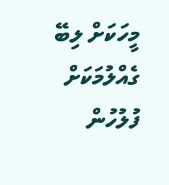މީހަކަށް ލިބޭ ގެއްލުމަކަށް ފުލުހުން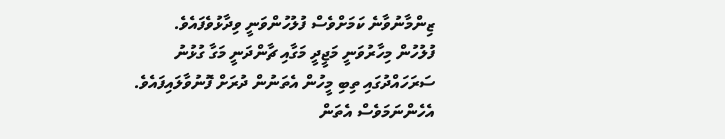ޒިންމާނުވާނެ ކަމަށްވެސް ފުލުހުންވަނީ ވިދާޅުވެފައެވެ.
ފުލުހުން މިހާރުވަނީ މަޖީދީ މަގާއި ޗާންދަނީ މަގާ ގުޅުނު ސަރަހައްދުގައި ތިބި މީހުން އެތަނުން ދުރަށް ފޮނުވާލައިފައެވެ. އެހެންނަމަވެސް އެތަން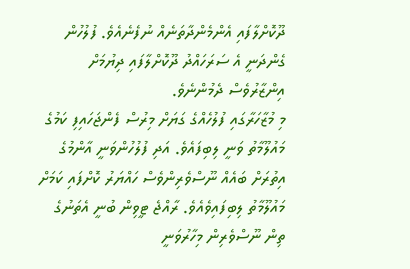ދޫކޮށްލާފައި އެންމެންދާތަނެއް ނުފެނެއެވެ. ފުލުހުން ގެންދަނީ އެ ސަރަހައްދު ދޫކޮށްލާފައި ދިޔުމަށް އިންޒާރުވެސް ދެމުންނެވެ.
މި މުޒާހަރާގައި ފުލުހެއްގެ ގަޔަށް މިރުސް ފެންޖަހައިފި ކަމުގެ މައުލޫމާތު ވަނީ ލިބިފައެވެ. އަދި ފުލުހުންވަނީ އާންމުގެ އިތުރަށް ބައެއް ނޫސްވެރިންވެސް ހައްޔަރު ކޮށްފައި ކަމަށް މައުލޫމާތު ލިބިފައިވެއެވެ. ރާއްޖެ ޓީވިން ބުނީ އެތަނުގެ ތިން ނޫސްވެރިން މިހާރުވަނީ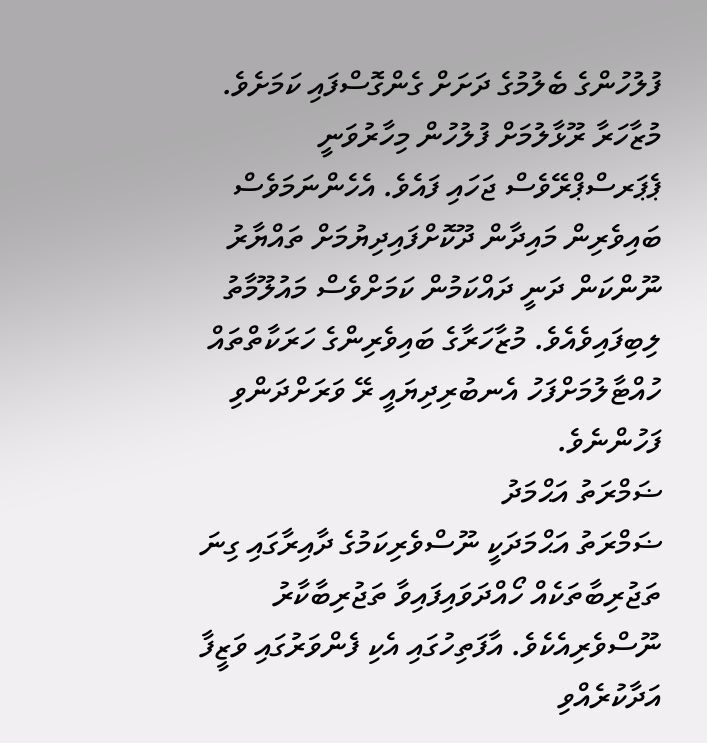ފުލުހުންގެ ބެލުމުގެ ދަށަށް ގެންގޮސްފައި ކަމަށެވެ.
މުޒާހަރާ ރޫޅާލުމަށް ފުލުހުން މިހާރުވަނީ ޕެޕަރސްޕްރޭވެސް ޖަހައި ފައެވެ. އެހެންނަމަވެސް ބައިވެރިން މައިދާން ދޫކޮށްފައިދިޔުމަށް ތައްޔާރު ނޫންކަން ދަނީ ދައްކަމުން ކަމަށްވެސް މައުލޫމާތު ލިބިފައިވެއެވެ. މުޒާހަރާގެ ބައިވެރިންގެ ހަރަކާތްތައް ހުއްޓާލުމަށްފަހު އެނބުރިދިޔައީ ރޭ ވަރަށްދަންވި ފަހުންނެވެ.
ޟަމްރަތު އަޙްމަދު
ޟަމްރަތު އަޙްމަދަކީ ނޫސްވެރިކަމުގެ ދާއިރާގައި ގިނަ ތަޖުރިބާތަކެއް ހޯއްދަވައިފައިވާ ތަޖުރިބާކާރު ނޫސްވެރިއެކެވެ. އާފަތިހުގައި އެކި ފެންވަރުގައި ވަޒީފާ އަދާކުރެއްވި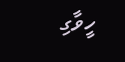ހީވާގި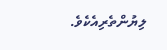ލިޔުންތެރިއެކެވެ.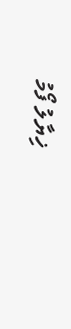ޚިޔާލު ފޯމު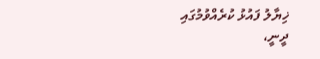ޚިޔާލު ފައުޅު ކުރެއްވުމުގައި ދީނީ،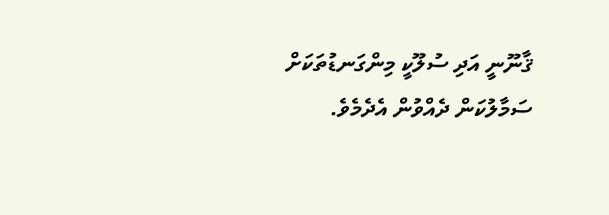ޤާނޫނީ އަދި ސުލޫކީ މިންގަނޑުތަކަށް ސަމާލުކަން ދެއްވުން އެދެމެވެ.